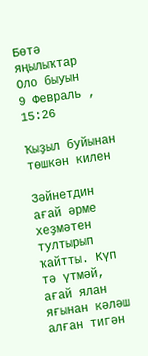Бөтә яңылыҡтар
Оло быуын
9 Февраль , 15:26

Ҡыҙыл буйынан төшкән килен

Зәйнетдин ағай әрме хеҙмәтен тултырып ҡайтты. Күп тә үтмәй, ағай ялан яғынан кәләш алған тигән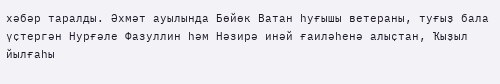хәбәр таралды. Әхмәт ауылында Бөйөк Ватан һуғышы ветераны, туғыҙ бала үҫтергән Нурғәле Фазуллин һәм Нәзирә инәй ғаиләһенә алыҫтан, Ҡыҙыл йылғаһы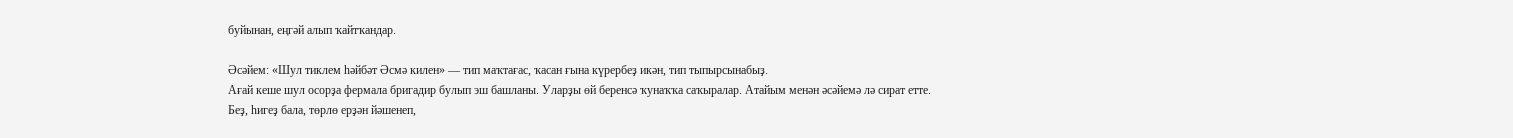буйынан, еңгәй алып ҡайтҡандар.

Әсәйем: «Шул тиклем һәйбәт Әсмә килен» — тип маҡтағас, ҡасан ғына күрербеҙ икән, тип тыпырсынабыҙ.
Ағай кеше шул осорҙа фермала бригадир булып эш башланы. Уларҙы өй беренсә ҡунаҡҡа саҡыралар. Атайым менән әсәйемә лә сират етте. Беҙ, һигеҙ бала, төрлө ерҙән йәшенеп,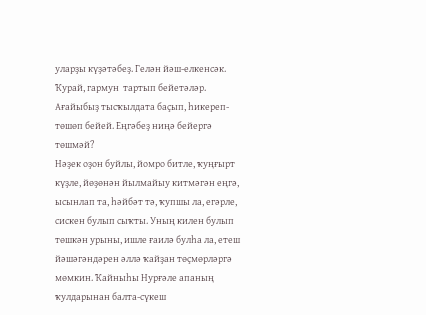уларҙы күҙәтәбеҙ. Гелән йәш-елкенсәк. Ҡурай, гармун  тартып бейетәләр. Ағайыбыҙ тысҡылдата баҫып, һикереп-төшөп бейей. Еңгәбеҙ ниңә бейергә төшмәй?
Нәҙек оҙон буйлы, йомро битле, ҡуңғырт күҙле, йөҙөнән йылмайыу китмәгән еңгә, ысынлап та, һәйбәт тә, ҡупшы ла, егәрле, сискен булып сыҡты. Уның килен булып төшкән урыны, ишле ғаилә булһа ла, етеш йәшәгәндәрен әллә ҡайҙан төҫмөрләргә мөмкин. Ҡайныһы Нурғәле апаның ҡулдарынан балта-сүкеш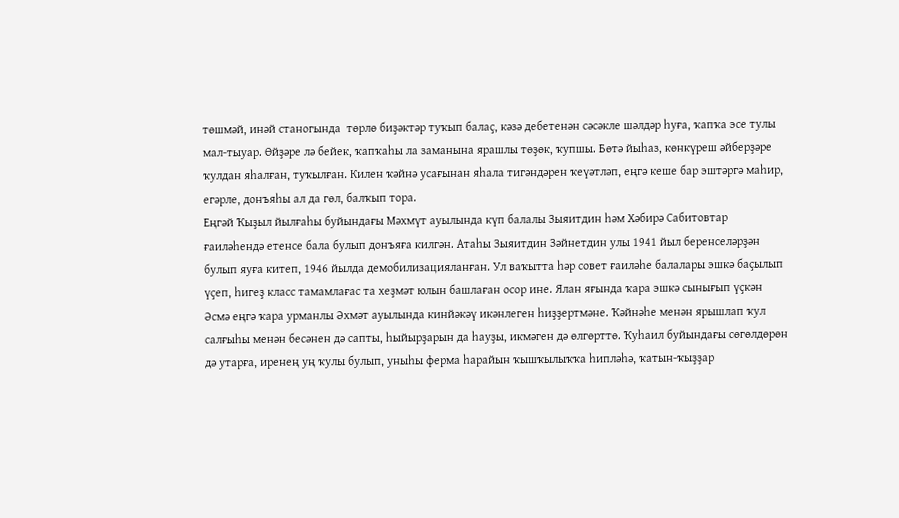төшмәй, инәй станогында  төрлө биҙәктәр туҡып балаҫ, кәзә дебетенән сәсәкле шәлдәр һуға, ҡапҡа эсе тулы мал-тыуар. Өйҙәре лә бейек, ҡапҡаһы ла заманына ярашлы төҙөк, ҡупшы. Бөтә йыһаз, көнкүреш әйберҙәре ҡулдан яһалған, туҡылған. Килен ҡәйнә усағынан яһала тигәндәрен ҡеүәтләп, еңгә кеше бар эштәргә маһир, егәрле, донъяһы ал да гөл, балҡып тора.
Еңгәй Ҡыҙыл йылғаһы буйындағы Мәхмүт ауылында күп балалы Зыяитдин һәм Хәбирә Сабитовтар ғаиләһендә етенсе бала булып донъяға килгән. Атаһы Зыяитдин Зәйнетдин улы 1941 йыл беренселәрҙән булып яуға китеп, 1946 йылда демобилизацияланған. Ул ваҡытта һәр совет ғаиләһе балалары эшкә баҫылып үҫеп, һигеҙ класс тамамлағас та хеҙмәт юлын башлаған осор ине. Ялан яғында ҡара эшкә сынығып үҫкән Әсмә еңгә ҡара урманлы Әхмәт ауылында кинйәкәү икәнлеген һиҙҙертмәне. Ҡәйнәһе менән ярышлап ҡул салғыһы менән бесәнен дә сапты, һыйырҙарын да һауҙы, икмәген дә өлгөрттө. Ҡуһаил буйындағы сөгөлдөрөн дә утарға, иренең уң ҡулы булып, уныһы ферма һарайын ҡышҡылыҡҡа һипләһә, ҡатын-ҡыҙҙар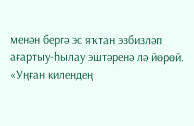менән бергә эс яҡтан эзбизләп ағартыу-һылау эштәренә лә йөрөй.
«Уңған килендең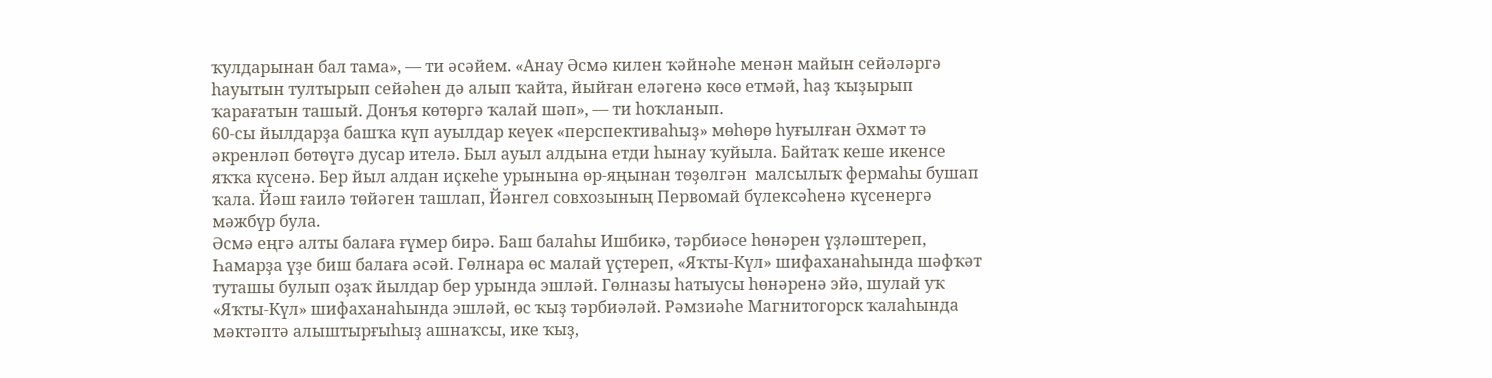ҡулдарынан бал тама», — ти әсәйем. «Анау Әсмә килен ҡәйнәһе менән майын сейәләргә һауытын тултырып сейәһен дә алып ҡайта, йыйған еләгенә көсө етмәй, һаҙ ҡыҙырып ҡарағатын ташый. Донъя көтөргә ҡалай шәп», — ти һоҡланып.
60-сы йылдарҙа башҡа күп ауылдар кеүек «перспективаһыҙ» мөһөрө һуғылған Әхмәт тә әкренләп бөтөүгә дусар ителә. Был ауыл алдына етди һынау ҡуйыла. Байтаҡ кеше икенсе яҡҡа күсенә. Бер йыл алдан иҫкеһе урынына өр-яңынан төҙөлгән  малсылыҡ фермаһы бушап ҡала. Йәш ғаилә төйәген ташлап, Йәнгел совхозының Первомай бүлексәһенә күсенергә мәжбүр була.
Әсмә еңгә алты балаға ғүмер бирә. Баш балаһы Ишбикә, тәрбиәсе һөнәрен үҙләштереп, Һамарҙа үҙе биш балаға әсәй. Гөлнара өс малай үҫтереп, «Яҡты-Күл» шифаханаһында шәфҡәт туташы булып оҙаҡ йылдар бер урында эшләй. Гөлназы һатыусы һөнәренә эйә, шулай уҡ «Яҡты-Күл» шифаханаһында эшләй, өс ҡыҙ тәрбиәләй. Рәмзиәһе Магнитогорск ҡалаһында мәктәптә алыштырғыһыҙ ашнаҡсы, ике ҡыҙ,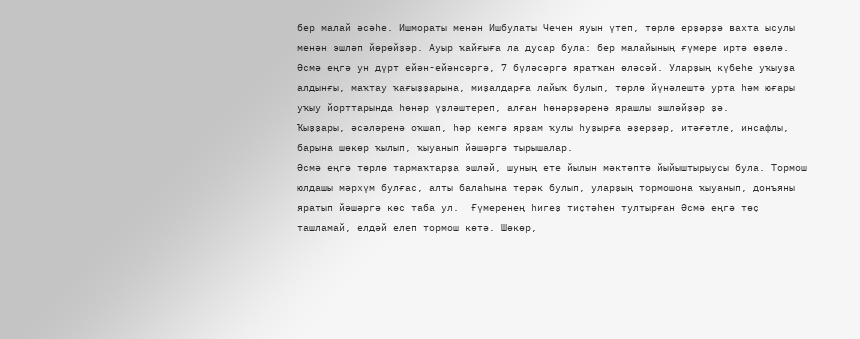бер малай әсәһе. Ишмораты менән Ишбулаты Чечен яуын үтеп, төрлө ерҙәрҙә вахта ысулы менән эшләп йөрөйҙәр. Ауыр ҡайғыға ла дусар була: бер малайының ғүмере иртә өҙөлә. Әсмә еңгә ун дүрт ейән-ейәнсәргә, 7 бүләсәргә яратҡан өләсәй. Уларҙың күбеһе уҡыуҙа алдынғы, маҡтау ҡағыҙҙарына, миҙалдарға лайыҡ булып, төрлө йүнәлештә урта һәм юғары уҡыу йорттарында һөнәр үҙләштереп, алған һөнәрҙәренә ярашлы эшләйҙәр ҙә.
Ҡыҙҙары, әсәләренә оҡшап, һәр кемгә ярҙам ҡулы һуҙырға әҙерҙәр, итәғәтле, инсафлы, барына шөкөр ҡылып, ҡыуанып йәшәргә тырышалар.
Әсмә еңгә төрлө тармаҡтарҙа эшләй, шуның ете йылын мәктәптә йыйыштырыусы була. Тормош юлдашы мәрхүм булғас, алты балаһына терәк булып, уларҙың тормошона ҡыуанып, донъяны яратып йәшәргә көс таба ул.  Ғүмеренең һигеҙ тиҫтәһен тултырған Әсмә еңгә төҫ ташламай, елдәй елеп тормош көтә. Шөкөр,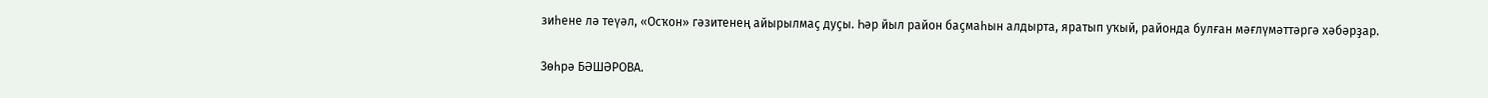зиһене лә теүәл, «Осҡон» гәзитенең айырылмаҫ дуҫы. Һәр йыл район баҫмаһын алдырта, яратып уҡый, районда булған мәғлүмәттәргә хәбәрҙар.

Зөһрә БӘШӘРОВА.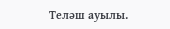Теләш ауылы.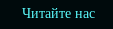Читайте нас